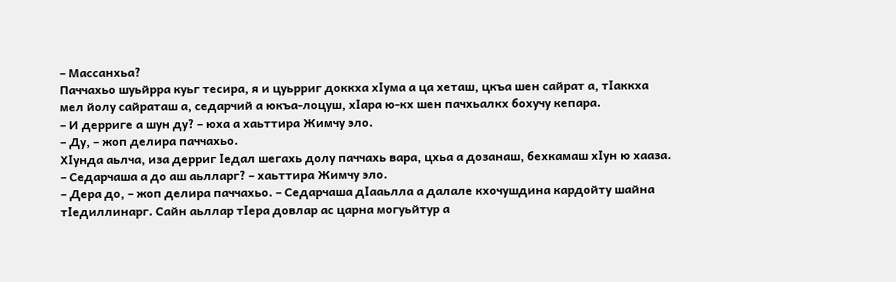– Массанхьа?
Паччахьо шуьйрра куьг тесира, я и цуьрриг доккха хӏума а ца хеташ, цкъа шен сайрат а, тӏаккха мел йолу сайраташ а, седарчий а юкъа-лоцуш, хӏара ю-кх шен пачхьалкх бохучу кепара.
– И дерриге а шун ду? – юха а хаьттира Жимчу эло.
– Ду, – жоп делира паччахьо.
Хӏунда аьлча, иза дерриг ӏедал шегахь долу паччахь вара, цхьа а дозанаш, бехкамаш хӏун ю хааза.
– Седарчаша а до аш аьлларг? – хаьттира Жимчу эло.
– Дера до, – жоп делира паччахьо. – Седарчаша дӏааьлла а далале кхочушдина кардойту шайна тӏедиллинарг. Сайн аьллар тӏера довлар ас царна могуьйтур а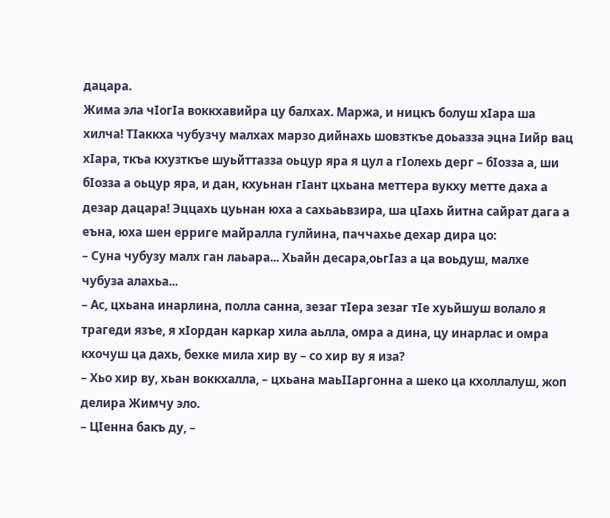дацара.
Жима эла чӏогӏа воккхавийра цу балхах. Маржа, и ницкъ болуш хӏара ша хилча! Тӏаккха чубузчу малхах марзо дийнахь шовзткъе доьазза эцна ӏийр вац хӏара, ткъа кхузткъе шуьйттазза оьцур яра я цул а гӏолехь дерг – бӏозза а, ши бӏозза а оьцур яра, и дан, кхуьнан гӏант цхьана меттера вукху метте даха а дезар дацара! Эццахь цуьнан юха а сахьаьвзира, ша цӏахь йитна сайрат дага а еъна, юха шен ерриге майралла гулйина, паччахье дехар дира цо:
– Суна чубузу малх ган лаьара... Хьайн десара,оьгӏаз а ца воьдуш, малхе чубуза алахьа...
– Ас, цхьана инарлина, полла санна, зезаг тӏера зезаг тӏе хуьйшуш волало я трагеди язъе, я хӏордан каркар хила аьлла, омра а дина, цу инарлас и омра кхочуш ца дахь, бехке мила хир ву – со хир ву я иза?
– Хьо хир ву, хьан воккхалла, – цхьана маьӏӏаргонна а шеко ца кхоллалуш, жоп делира Жимчу эло.
– Цӏенна бакъ ду, –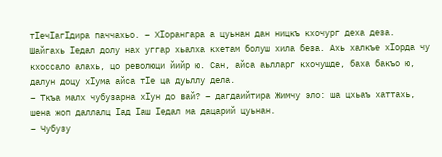тӏечӏагӏдира паччахьо. – Хӏорангара а цуьнан дан ницкъ кхочург деха деза. Шайгахь ӏедал долу нах уггар хьалха кхетам болуш хила беза. Ахь халкъе хӏорда чу кхоссало алахь, цо революци йийр ю. Сан, айса аьлларг кхочушде, баха бакъо ю, далун доцу хӏума айса тӏе ца дуьллу дела.
– Ткъа малх чубузарна хӏун до вай? – дагдаийтира Жимчу эло: ша цхьаъ хаттахь, шена жоп даллалц ӏад ӏаш ӏедал ма дацарий цуьнан.
– Чубузу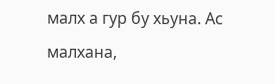малх а гур бу хьуна. Ас малхана,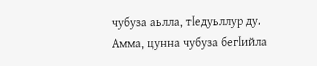чубуза аьлла, тӏедуьллур ду. Амма, цунна чубуза бегӏийла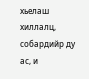хьелаш хиллалц, собардийр ду ас, и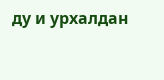ду и урхалдан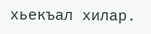хьекъал хилар.